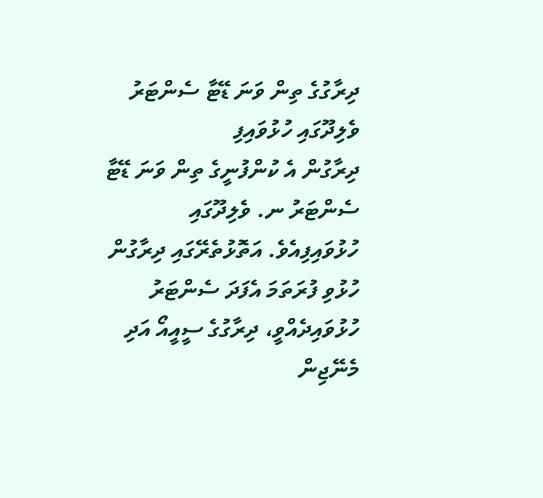ދިރާގުގެ ތިން ވަނަ ޑޭޓާ ސެންޓަރު ވެލިދޫގައި ހުޅުވައިފި
ދިރާގުން އެ ކުންފުނީގެ ތިން ވަނަ ޑޭޓާ ސެންޓަރު ނ. ވެލިދޫގައި ހުޅުވައިފިއެވެ. އަތޮޅުތެރޭގައި ދިރާގުން ހުޅުވި ފުރަތަމަ އެފަދަ ސެންޓަރު ހުޅުވައިދެއްވީ، ދިރާގުގެ ސީއީއޯ އަދި މެނޭޖިން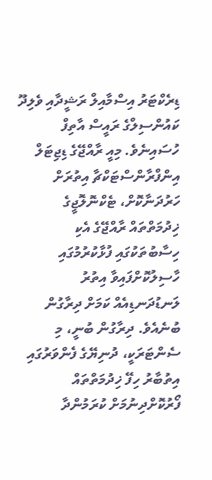ޑިރެކްޓަރު އިސްމާއިލް ރަޝީދާއި ވެލިދޫ ކައުންސިލްގެ ރައީސް އާތިފް ހުސައިނެވެ. މިއީ ރާއްޖޭގެ ޑިޖިޓަލް އިންފްރާންސްޓަކްޗާ އިތުރަށް ހަރުދަނާކޮށް، ޓެކްނޮލޮޖީގެ ޚިދުމަތްތައް ރާއްޖޭގެ އެކި ހިސާބުތަކުގައި ފުޅާކުރުމުގައި ހާސިލުކޮށްފައިވާ އިތުރު ލަނޑުދަނޑިއެއް ކަމަށް ދިރާގުން ބުނެއެވެ. ދިރާގުން ބުނީ، މި ސެންޓަރަކީ، ދުނިޔޭގެ ފެންވަރުގައި އިތުބާރު ހިފޭ ޚިދުމަތްތައް ފޯރުކޮށްދިނުމަށް ކުރަމުންދާ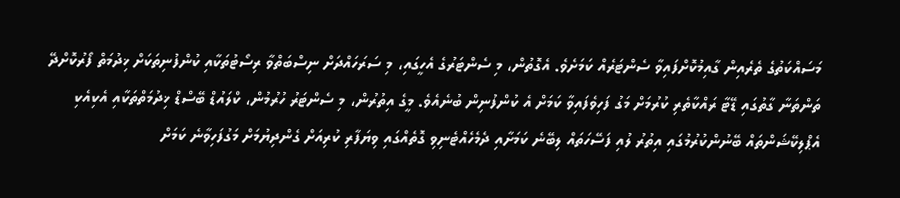މަސައްކަތުގެ ތެރެއިން ގާއިމުކޮށްފައިވާ ސެންޓަރެއް ކަމަށެވެ. އެގޮތުން، މި ސެންޓަރުގެ އެހީގައި، މި ސަރަހައްދަށް ނިސްބަތްވާ ރިސޯޓުތަކާއި ކުންފުނިތަކަށް ޚިދުމަތް ފޯރުކޮށްދޭ ތަންތަނާ ގާތުގައި ޑޭޓާ ރައްކާތެރި ކުރުމަށް މަގު ފަހިވެފައިވާ ކަމަށް އެ ކުންފުނިން ބުނެއެވެ. މީގެ އިތުރުން، މި ސެންޓަރު ހުރުމުން، ކްލައުޑް ބޭސްޑް ޚިދުމަތްތަކާއި އެކިއެކި އެޕްލިކޭޝަންތައް ބޭނުންކުރުމުގައި އިތުރު ލުއި ފަސޭހަތައް ލިބޭނެ ކަމަށާއި ދެމެހެއްޓެނިވި ގޮތެއްގައި ވިޔަފާރި ކުރިއަށް ގެންދިޔުމަށް މަގުފަހިވާނެ ކަމަށް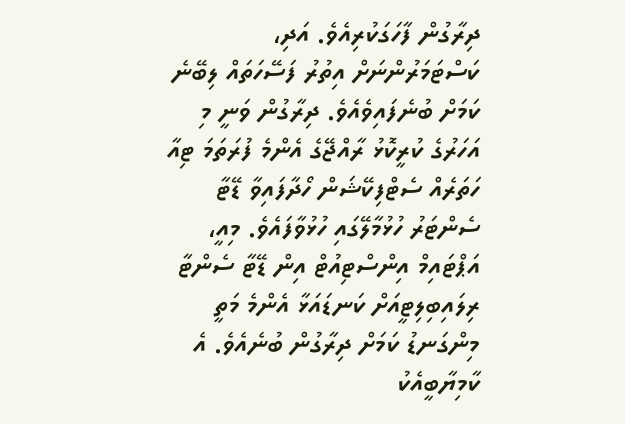ދިރާގުން ފާހަގަކުރިއެވެ. އަދި، ކަސްޓަމަރުންނަށް އިތުރު ފަސޭހަތައް ލިބޭނެ ކަމަށް ބުނެފައިވެއެވެ. ދިރާގުން ވަނީ މި އަހަރުގެ ކުރީކޮޅު ރާއްޖޭގެ އެންމެ ފުރަތަމަ ޓިއާ ހަތަރެއް ސެޓްފިކޭޝަން ހޯދާފައިވާ ޑޭޓާ ސެންޓަރު ހުޅުމާލޭގައި ހުޅުވާފައެވެ. މިއީ، އަޕްޓައިމް އިންސްޓިއުޓް އިން ޑޭޓާ ސެންޓާ ރިލައިބިލިޓީއަށް ކަނޑައަޅާ އެންމެ މަތީ މިންގަނޑު ކަމަށް ދިރާގުން ބުނެއެވެ. އެ ކާމިޔާބީއެކު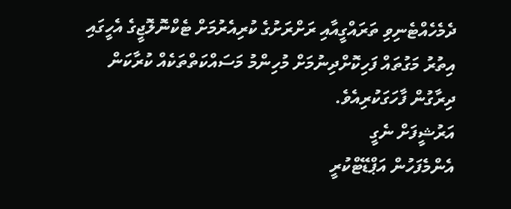ދެމެހެއްޓެނިވި ތަރައްގީއާއި ރަށްރަށުގެ ކުރިއެރުމަށް ޓެކްނޮލޮޖީގެ އެހީގައި އިތުރު މަގުތައް ފަހިކޮށްދިނުމަށް މުހިންމު މަސައްކަތްތަކެއް ކުރާކަން ދިރާގުން ފާހަގަކުރިއެވެ.
އަރުޝީފަށް ނެގީ
އެންމެފަހުން އަޕްޑޭޓްކުރީ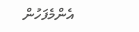އެންމެފަހުން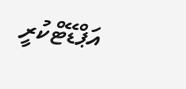އަޕްޑޭޓްކުރީ